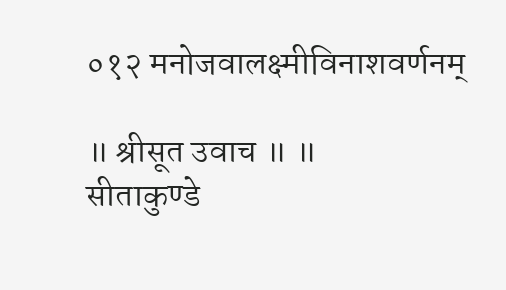०१२ मनोजवालक्ष्मीविनाशवर्णनम्

॥ श्रीसूत उवाच ॥ ॥
सीताकुण्डे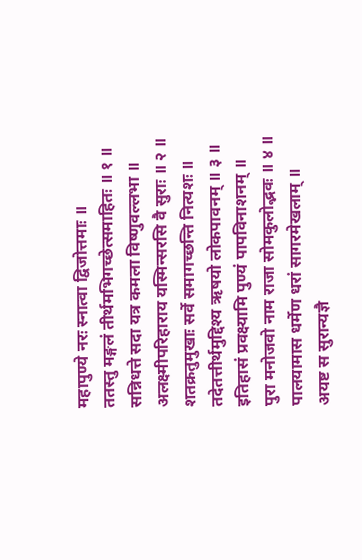महापुण्ये नरः स्नात्वा द्विजोत्तमाः ॥
ततस्तु मङ्गलं तीर्थमभिगच्छेत्समाहितः ॥ १ ॥
सन्निधत्ते सदा यत्र कमला विष्णुवल्लभा ॥
अलक्ष्मीपरिहाराय यस्मिन्सरसि वै सुराः ॥ २ ॥
शतक्रतुमुखाः सर्वे समागच्छन्ति नित्यशः ॥
तदेतत्तीर्थमुद्दिश्य ऋषयो लोकपावनम् ॥ ३ ॥
इतिहासं प्रवक्ष्यामि पुण्यं पापविनाशनम् ॥
पुरा मनोजवो नाम राजा सोमकुलोद्भवः ॥ ४ ॥
पालयामास धर्मेण धरां सागरमेखलाम् ॥
अयष्ट स सुरान्यज्ञै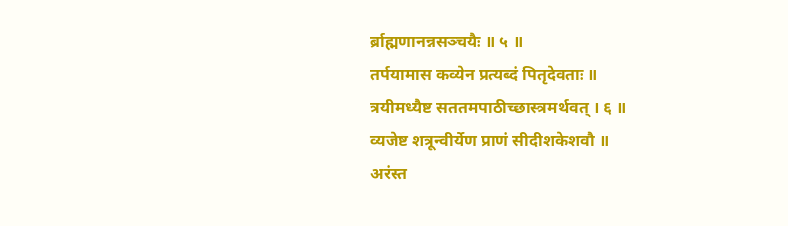र्ब्राह्मणानन्नसञ्चयैः ॥ ५ ॥
तर्पयामास कव्येन प्रत्यब्दं पितृदेवताः ॥
त्रयीमध्यैष्ट सततमपाठीच्छास्त्रमर्थवत् । ६ ॥
व्यजेष्ट शत्रून्वीर्येण प्राणं सीदीशकेशवौ ॥
अरंस्त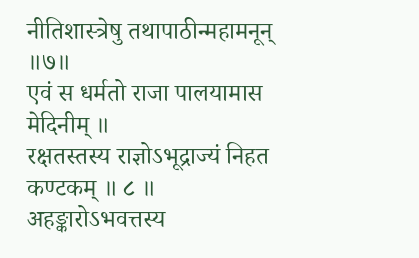नीतिशास्त्रेषु तथापाठीन्महामनून् ॥७॥
एवं स धर्मतो राजा पालयामास मेदिनीम् ॥
रक्षतस्तस्य राज्ञोऽभूद्राज्यं निहत कण्टकम् ॥ ८ ॥
अहङ्कारोऽभवत्तस्य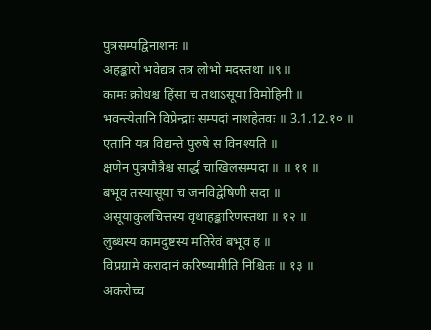पुत्रसम्पद्विनाशनः ॥
अहङ्कारो भवेद्यत्र तत्र लोभो मदस्तथा ॥९॥
कामः क्रोधश्च हिंसा च तथाऽसूया विमोहिनी ॥
भवन्त्येतानि विप्रेन्द्राः सम्पदां नाशहेतवः ॥ 3.1.12.१० ॥
एतानि यत्र विद्यन्ते पुरुषे स विनश्यति ॥
क्षणेन पुत्रपौत्रैश्च सार्द्धं चाखिलसम्पदा ॥ ॥ ११ ॥
बभूव तस्यासूया च जनविद्वेषिणी सदा ॥
असूयाकुलचित्तस्य वृथाहङ्कारिणस्तथा ॥ १२ ॥
लुब्धस्य कामदुष्टस्य मतिरेवं बभूव ह ॥
विप्रग्रामे करादानं करिष्यामीति निश्चितः ॥ १३ ॥
अकरोच्च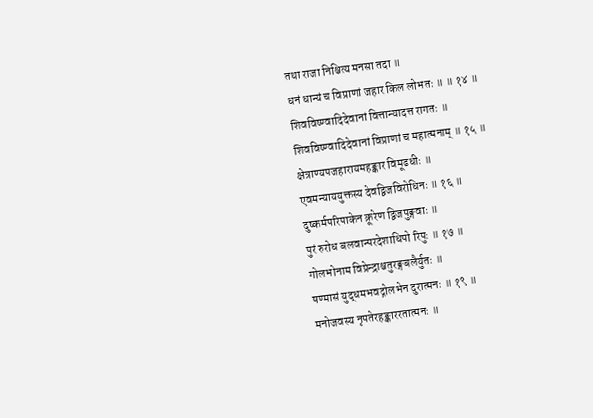तथा राजा निश्चित्य मनसा तदा ॥
धनं धान्यं च विप्राणां जहार किल लोभतः ॥ ॥ १४ ॥
शिवविष्ण्वादिदेवानां वित्तान्यादत्त रागतः ॥
शिवविष्ण्वादिदेवानां विप्राणां च महात्मनाम् ॥ १५ ॥
क्षेत्राण्यपजहारायमहङ्कार विमूढधीः ॥
एवमन्याययुक्तस्य देवद्विजविरोधिनः ॥ १६ ॥
दुष्कर्मपरिपाकेन क्रूरेण द्विजपुङ्गवाः ॥
पुरं रुरोध बलवान्परदेशाधिपो रिपुः ॥ १७ ॥
गोलभोनाम विप्रेन्द्राश्चतुरङ्गबलैर्युतः ॥
षण्मासं युद्धमभवद्गोलभेन दुरात्मनः ॥ १९ ॥
मनोजवस्य नृपतेरहङ्काररतात्मनः ॥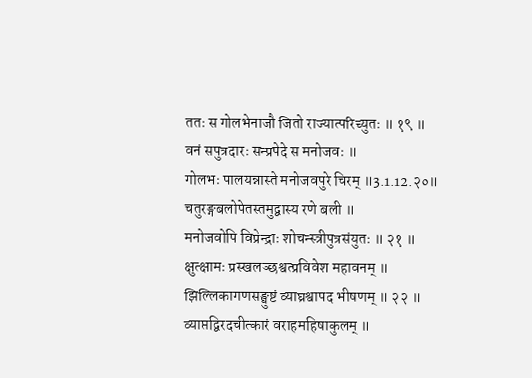ततः स गोलभेनाजौ जितो राज्यात्परिच्युतः ॥ १९ ॥
वनं सपुत्रदारः सन्प्रपेदे स मनोजवः ॥
गोलभः पालयन्नास्ते मनोजवपुरे चिरम् ॥3.1.12.२०॥
चतुरङ्गबलोपेतस्तमुद्वास्य रणे बली ॥
मनोजवोपि विप्रेन्द्राः शोचन्स्त्रीपुत्रसंयुतः ॥ २१ ॥
क्षुत्क्षामः प्रस्खलञ्छश्वत्प्रविवेश महावनम् ॥
झिल्लिकागणसङ्घुष्टं व्याघ्रश्वापद भीषणम् ॥ २२ ॥
व्याप्तद्विरदचीत्कारं वराहमहिषाकुलम् ॥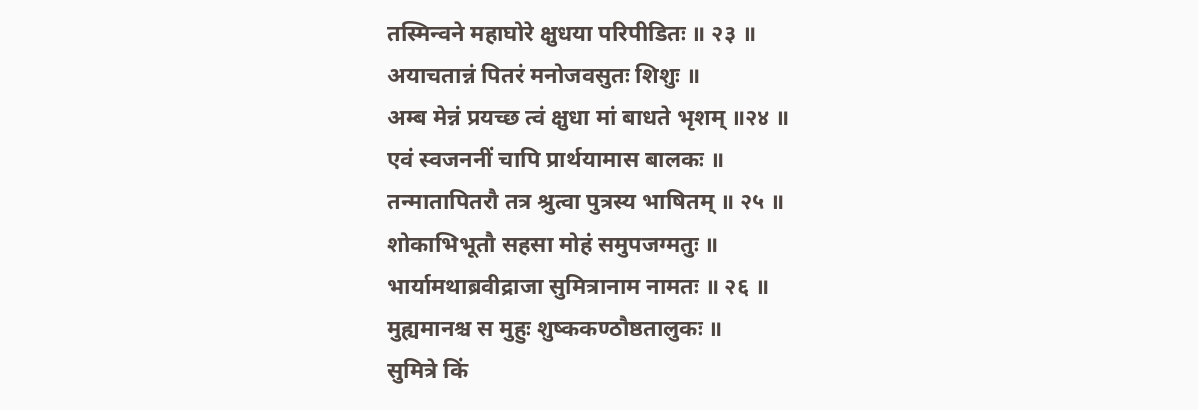तस्मिन्वने महाघोरे क्षुधया परिपीडितः ॥ २३ ॥
अयाचतान्नं पितरं मनोजवसुतः शिशुः ॥
अम्ब मेन्नं प्रयच्छ त्वं क्षुधा मां बाधते भृशम् ॥२४ ॥
एवं स्वजननीं चापि प्रार्थयामास बालकः ॥
तन्मातापितरौ तत्र श्रुत्वा पुत्रस्य भाषितम् ॥ २५ ॥
शोकाभिभूतौ सहसा मोहं समुपजग्मतुः ॥
भार्यामथाब्रवीद्राजा सुमित्रानाम नामतः ॥ २६ ॥
मुह्यमानश्च स मुहुः शुष्ककण्ठौष्ठतालुकः ॥
सुमित्रे किं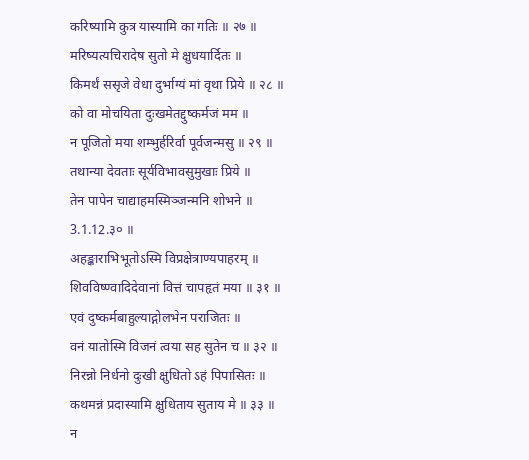करिष्यामि कुत्र यास्यामि का गतिः ॥ २७ ॥
मरिष्यत्यचिरादेष सुतो मे क्षुधयार्दितः ॥
किमर्थं ससृजे वेधा दुर्भाग्यं मां वृथा प्रिये ॥ २८ ॥
को वा मोचयिता दुःखमेतद्दुष्कर्मजं मम ॥
न पूजितो मया शम्भुर्हरिर्वा पूर्वजन्मसु ॥ २९ ॥
तथान्या देवताः सूर्यविभावसुमुखाः प्रिये ॥
तेन पापेन चाद्याहमस्मिञ्जन्मनि शोभने ॥ 3.1.12.३० ॥
अहङ्काराभिभूतोऽस्मि विप्रक्षेत्राण्यपाहरम् ॥
शिवविष्ण्वादिदेवानां वित्तं चापहृतं मया ॥ ३१ ॥
एवं दुष्कर्मबाहुल्याद्गोलभेन पराजितः ॥
वनं यातोस्मि विजनं त्वया सह सुतेन च ॥ ३२ ॥
निरन्नो निर्धनो दुःखी क्षुधितो ऽहं पिपासितः ॥
कथमन्नं प्रदास्यामि क्षुधिताय सुताय मे ॥ ३३ ॥
न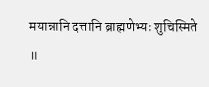मयान्नानि दत्तानि ब्राह्मणेभ्यः शुचिस्मिते ॥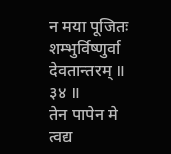न मया पूजितः शम्भुर्विष्णुर्वा देवतान्तरम् ॥ ३४ ॥
तेन पापेन मे त्वद्य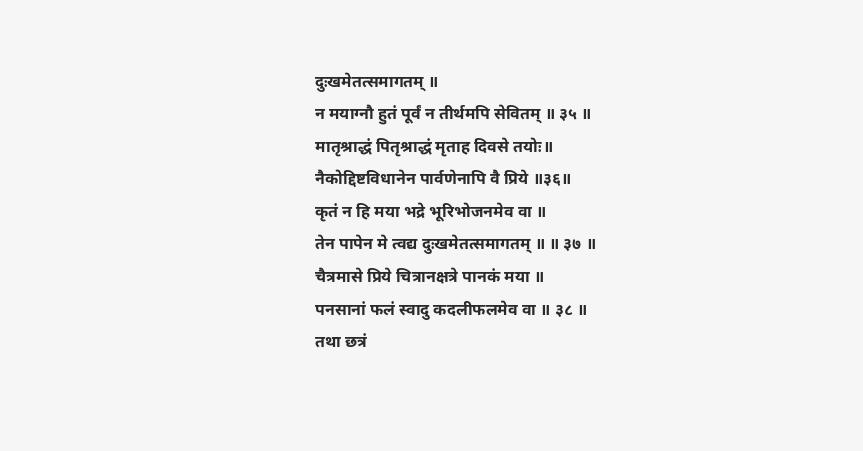दुःखमेतत्समागतम् ॥
न मयाग्नौ हुतं पूर्वं न तीर्थमपि सेवितम् ॥ ३५ ॥
मातृश्राद्धं पितृश्राद्धं मृताह दिवसे तयोः॥
नैकोद्दिष्टविधानेन पार्वणेनापि वै प्रिये ॥३६॥
कृतं न हि मया भद्रे भूरिभोजनमेव वा ॥
तेन पापेन मे त्वद्य दुःखमेतत्समागतम् ॥ ॥ ३७ ॥
चैत्रमासे प्रिये चित्रानक्षत्रे पानकं मया ॥
पनसानां फलं स्वादु कदलीफलमेव वा ॥ ३८ ॥
तथा छत्रं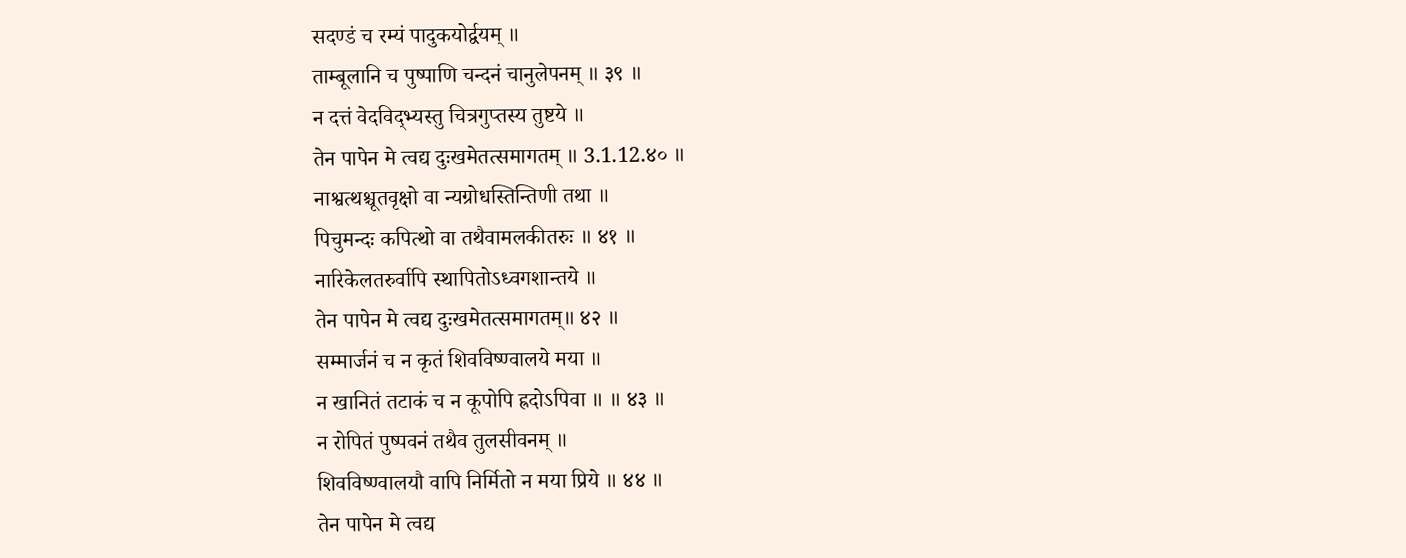सदण्डं च रम्यं पादुकयोर्द्वयम् ॥
ताम्बूलानि च पुष्पाणि चन्दनं चानुलेपनम् ॥ ३९ ॥
न दत्तं वेदविद्भ्यस्तु चित्रगुप्तस्य तुष्टये ॥
तेन पापेन मे त्वद्य दुःखमेतत्समागतम् ॥ 3.1.12.४० ॥
नाश्वत्थश्चूतवृक्षो वा न्यग्रोधस्तिन्तिणी तथा ॥
पिचुमन्दः कपित्थो वा तथैवामलकीतरुः ॥ ४१ ॥
नारिकेलतरुर्वापि स्थापितोऽध्वगशान्तये ॥
तेन पापेन मे त्वद्य दुःखमेतत्समागतम्॥ ४२ ॥
सम्मार्जनं च न कृतं शिवविष्ण्वालये मया ॥
न खानितं तटाकं च न कूपोपि ह्रदोऽपिवा ॥ ॥ ४३ ॥
न रोपितं पुष्पवनं तथैव तुलसीवनम् ॥
शिवविष्ण्वालयौ वापि निर्मितो न मया प्रिये ॥ ४४ ॥
तेन पापेन मे त्वद्य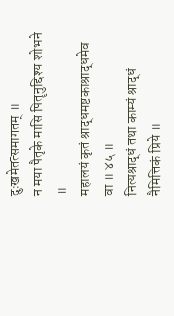दुःखमेतत्समागतम् ॥
न मया पैतृके मासि पितॄनुद्दिश्य शोभने ॥
महालयं कृतं श्राद्धमष्टकाश्राद्धमेव वा ॥ ४५ ॥
नित्यश्राद्धं तथा काम्यं श्राद्धं नैमित्तिकं प्रिये ॥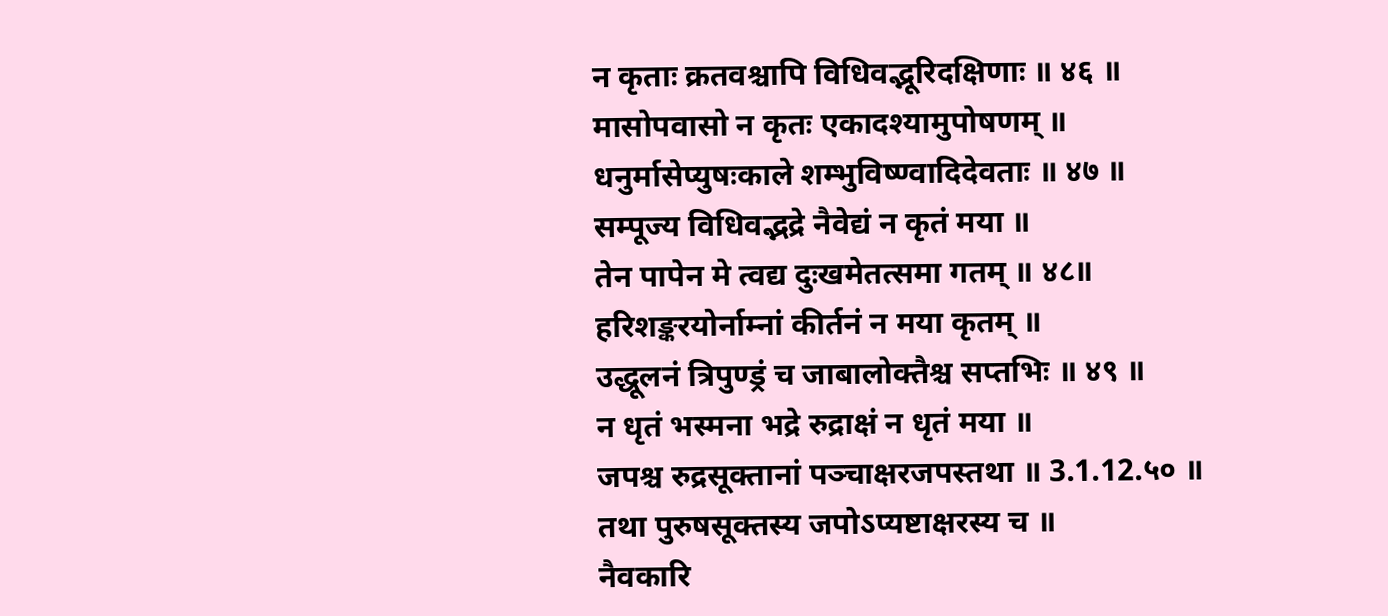न कृताः क्रतवश्चापि विधिवद्भूरिदक्षिणाः ॥ ४६ ॥
मासोपवासो न कृतः एकादश्यामुपोषणम् ॥
धनुर्मासेप्युषःकाले शम्भुविष्ण्वादिदेवताः ॥ ४७ ॥
सम्पूज्य विधिवद्भद्रे नैवेद्यं न कृतं मया ॥
तेन पापेन मे त्वद्य दुःखमेतत्समा गतम् ॥ ४८॥
हरिशङ्करयोर्नाम्नां कीर्तनं न मया कृतम् ॥
उद्धूलनं त्रिपुण्ड्रं च जाबालोक्तैश्च सप्तभिः ॥ ४९ ॥
न धृतं भस्मना भद्रे रुद्राक्षं न धृतं मया ॥
जपश्च रुद्रसूक्तानां पञ्चाक्षरजपस्तथा ॥ 3.1.12.५० ॥
तथा पुरुषसूक्तस्य जपोऽप्यष्टाक्षरस्य च ॥
नैवकारि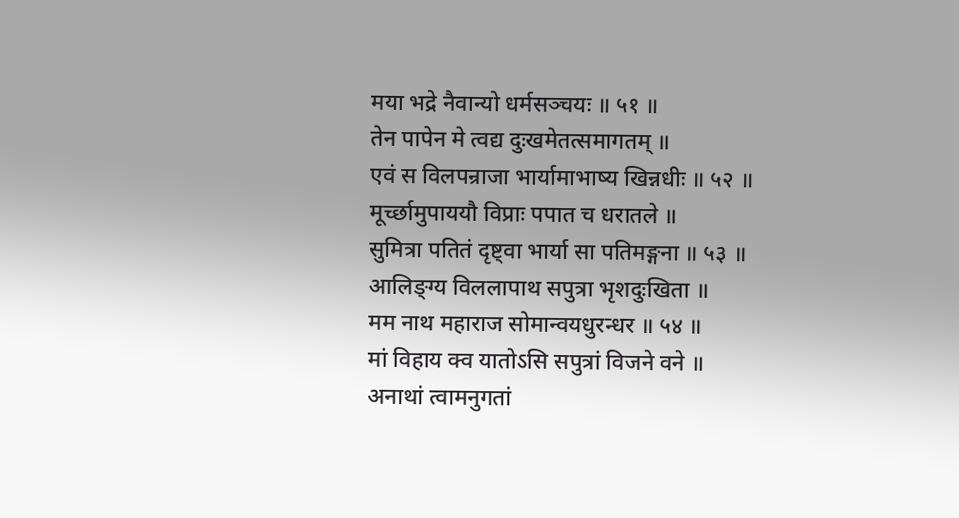मया भद्रे नैवान्यो धर्मसञ्चयः ॥ ५१ ॥
तेन पापेन मे त्वद्य दुःखमेतत्समागतम् ॥
एवं स विलपन्राजा भार्यामाभाष्य खिन्नधीः ॥ ५२ ॥
मूर्च्छामुपाययौ विप्राः पपात च धरातले ॥
सुमित्रा पतितं दृष्ट्वा भार्या सा पतिमङ्गना ॥ ५३ ॥
आलिङ्ग्य विललापाथ सपुत्रा भृशदुःखिता ॥
मम नाथ महाराज सोमान्वयधुरन्धर ॥ ५४ ॥
मां विहाय क्व यातोऽसि सपुत्रां विजने वने ॥
अनाथां त्वामनुगतां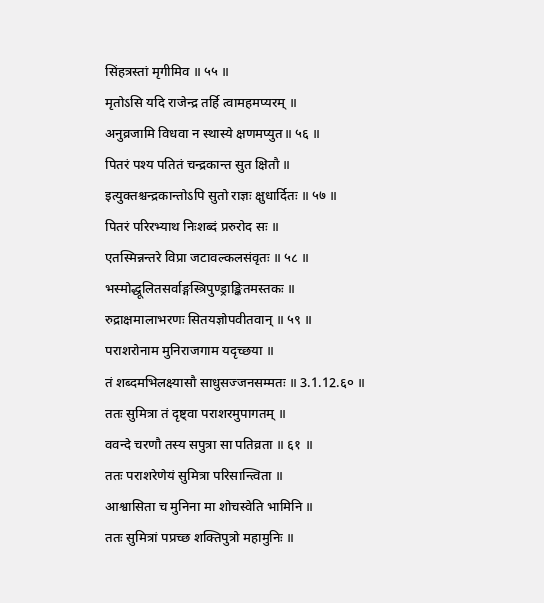सिंहत्रस्तां मृगीमिव ॥ ५५ ॥
मृतोऽसि यदि राजेन्द्र तर्हि त्वामहमप्यरम् ॥
अनुव्रजामि विधवा न स्थास्ये क्षणमप्युत॥ ५६ ॥
पितरं पश्य पतितं चन्द्रकान्त सुत क्षितौ ॥
इत्युक्तश्चन्द्रकान्तोऽपि सुतो राज्ञः क्षुधार्दितः ॥ ५७ ॥
पितरं परिरभ्याथ निःशब्दं प्ररुरोद सः ॥
एतस्मिन्नन्तरे विप्रा जटावल्कलसंवृतः ॥ ५८ ॥
भस्मोद्धूलितसर्वाङ्गस्त्रिपुण्ड्राङ्कितमस्तकः ॥
रुद्राक्षमालाभरणः सितयज्ञोपवीतवान् ॥ ५९ ॥
पराशरोनाम मुनिराजगाम यदृच्छया ॥
तं शब्दमभिलक्ष्यासौ साधुसज्जनसम्मतः ॥ 3.1.12.६० ॥
ततः सुमित्रा तं दृष्ट्वा पराशरमुपागतम् ॥
ववन्दे चरणौ तस्य सपुत्रा सा पतिव्रता ॥ ६१ ॥
ततः पराशरेणेयं सुमित्रा परिसान्त्विता ॥
आश्वासिता च मुनिना मा शोचस्वेति भामिनि ॥
ततः सुमित्रां पप्रच्छ शक्तिपुत्रो महामुनिः ॥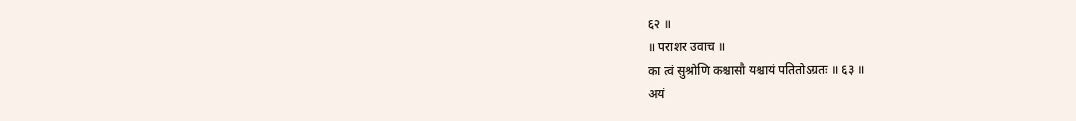६२ ॥
॥ पराशर उवाच ॥
का त्वं सुश्रोणि कश्चासौ यश्चायं पतितोऽग्रतः ॥ ६३ ॥
अयं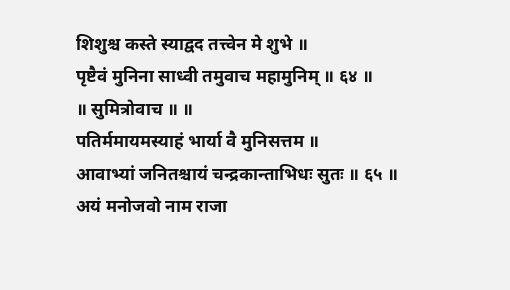शिशुश्च कस्ते स्याद्वद तत्त्वेन मे शुभे ॥
पृष्टैवं मुनिना साध्वी तमुवाच महामुनिम् ॥ ६४ ॥
॥ सुमित्रोवाच ॥ ॥
पतिर्ममायमस्याहं भार्या वै मुनिसत्तम ॥
आवाभ्यां जनितश्चायं चन्द्रकान्ताभिधः सुतः ॥ ६५ ॥
अयं मनोजवो नाम राजा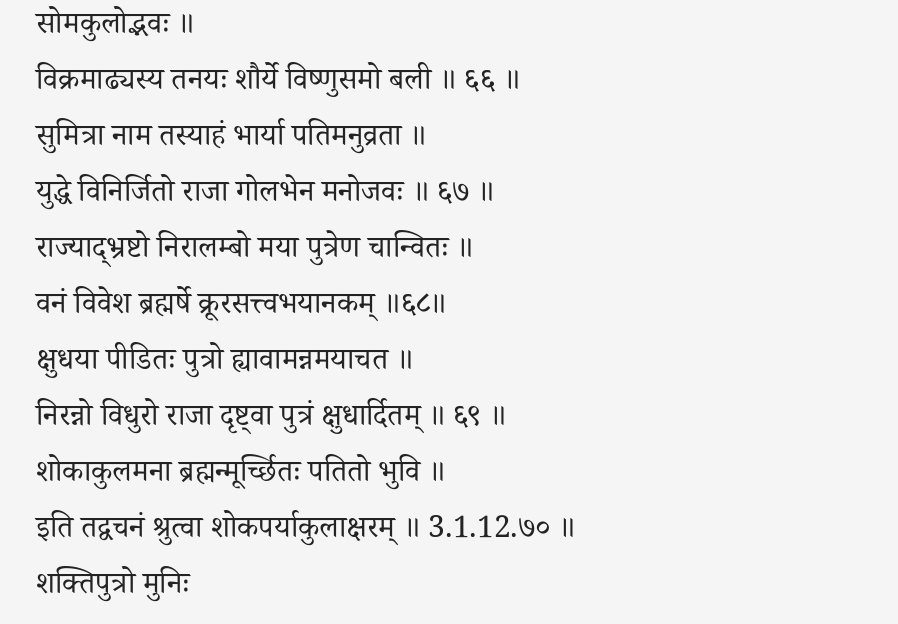सोमकुलोद्भवः ॥
विक्रमाढ्यस्य तनयः शौर्ये विष्णुसमो बली ॥ ६६ ॥
सुमित्रा नाम तस्याहं भार्या पतिमनुव्रता ॥
युद्धे विनिर्जितो राजा गोलभेन मनोजवः ॥ ६७ ॥
राज्याद्भ्रष्टो निरालम्बो मया पुत्रेण चान्वितः ॥
वनं विवेश ब्रह्मर्षे क्रूरसत्त्वभयानकम् ॥६८॥
क्षुधया पीडितः पुत्रो ह्यावामन्नमयाचत ॥
निरन्नो विधुरो राजा दृष्ट्वा पुत्रं क्षुधार्दितम् ॥ ६९ ॥
शोकाकुलमना ब्रह्मन्मूर्च्छितः पतितो भुवि ॥
इति तद्वचनं श्रुत्वा शोकपर्याकुलाक्षरम् ॥ 3.1.12.७० ॥
शक्तिपुत्रो मुनिः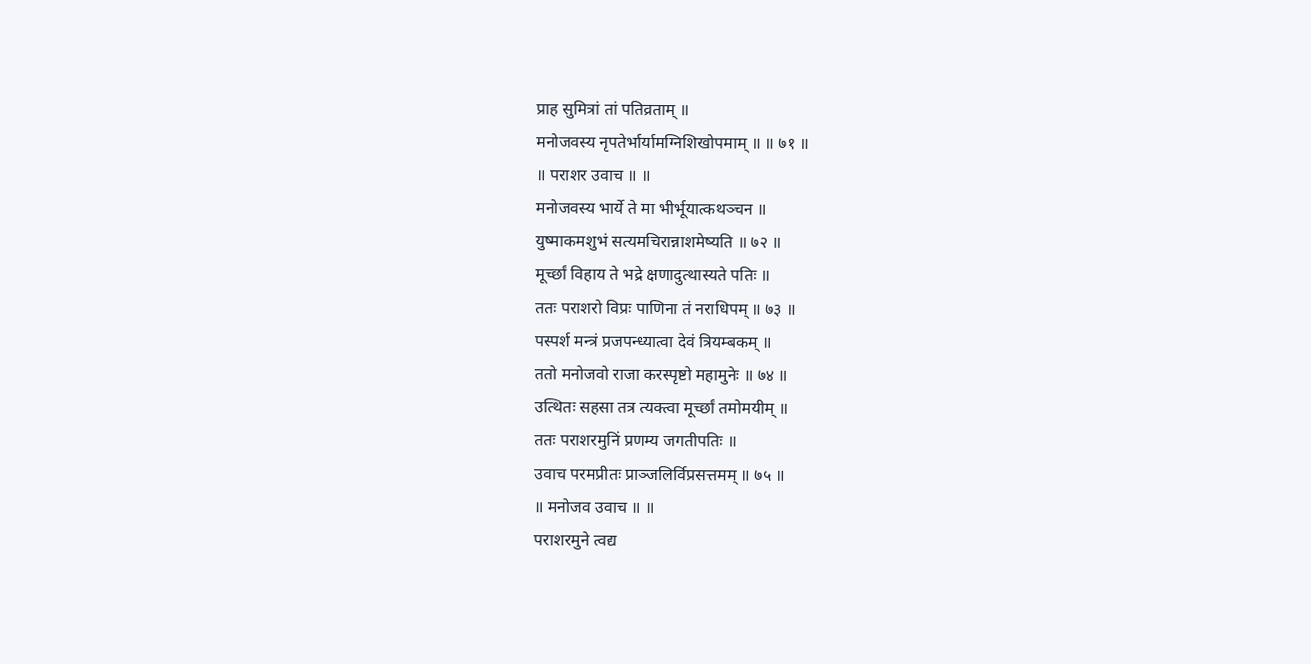प्राह सुमित्रां तां पतिव्रताम् ॥
मनोजवस्य नृपतेर्भार्यामग्निशिखोपमाम् ॥ ॥ ७१ ॥
॥ पराशर उवाच ॥ ॥
मनोजवस्य भार्ये ते मा भीर्भूयात्कथञ्चन ॥
युष्माकमशुभं सत्यमचिरान्नाशमेष्यति ॥ ७२ ॥
मूर्च्छां विहाय ते भद्रे क्षणादुत्थास्यते पतिः ॥
ततः पराशरो विप्रः पाणिना तं नराधिपम् ॥ ७३ ॥
पस्पर्श मन्त्रं प्रजपन्ध्यात्वा देवं त्रियम्बकम् ॥
ततो मनोजवो राजा करस्पृष्टो महामुनेः ॥ ७४ ॥
उत्थितः सहसा तत्र त्यक्त्वा मूर्च्छां तमोमयीम् ॥
ततः पराशरमुनिं प्रणम्य जगतीपतिः ॥
उवाच परमप्रीतः प्राञ्जलिर्विप्रसत्तमम् ॥ ७५ ॥
॥ मनोजव उवाच ॥ ॥
पराशरमुने त्वद्य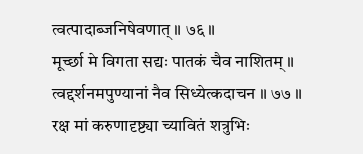त्वत्पादाब्जनिषेवणात् ॥ ७६ ॥
मूर्च्छा मे विगता सद्यः पातकं चैव नाशितम् ॥
त्वद्दर्शनमपुण्यानां नैव सिध्येत्कदाचन ॥ ७७ ॥
रक्ष मां करुणादृष्ट्या च्यावितं शत्रुभिः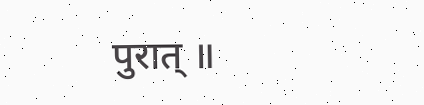पुरात् ॥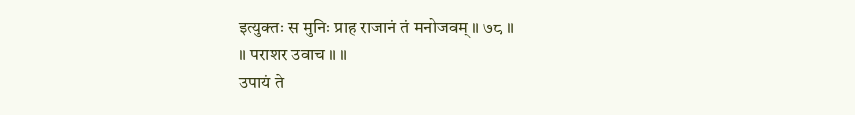इत्युक्तः स मुनिः प्राह राजानं तं मनोजवम् ॥ ७८ ॥
॥ पराशर उवाच ॥ ॥
उपायं ते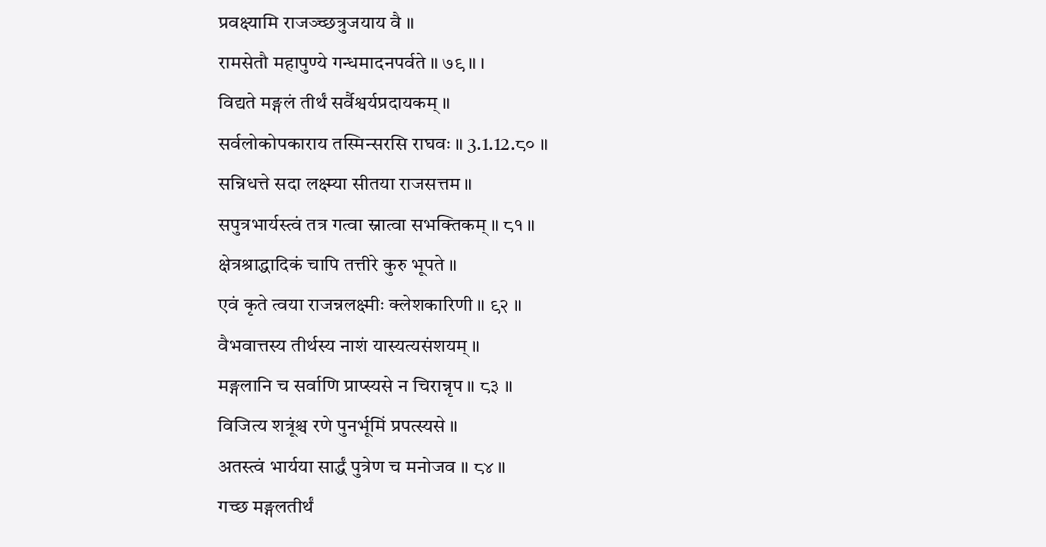प्रवक्ष्यामि राजञ्च्छत्रुजयाय वै ॥
रामसेतौ महापुण्ये गन्धमादनपर्वते ॥ ७९ ॥ ।
विद्यते मङ्गलं तीर्थं सर्वैश्वर्यप्रदायकम् ॥
सर्वलोकोपकाराय तस्मिन्सरसि राघवः ॥ 3.1.12.८० ॥
सन्निधत्ते सदा लक्ष्म्या सीतया राजसत्तम ॥
सपुत्रभार्यस्त्वं तत्र गत्वा स्नात्वा सभक्तिकम् ॥ ८१ ॥
क्षेत्रश्राद्धादिकं चापि तत्तीरे कुरु भूपते ॥
एवं कृते त्वया राजन्नलक्ष्मीः क्लेशकारिणी ॥ ९२ ॥
वैभवात्तस्य तीर्थस्य नाशं यास्यत्यसंशयम् ॥
मङ्गलानि च सर्वाणि प्राप्स्यसे न चिरान्नृप ॥ ८३ ॥
विजित्य शत्रूंश्च रणे पुनर्भूमिं प्रपत्स्यसे ॥
अतस्त्वं भार्यया सार्द्धं पुत्रेण च मनोजव ॥ ८४ ॥
गच्छ मङ्गलतीर्थं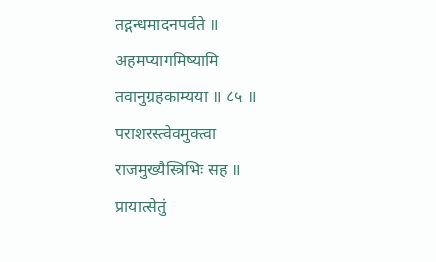तद्गन्धमादनपर्वते ॥
अहमप्यागमिष्यामि तवानुग्रहकाम्यया ॥ ८५ ॥
पराशरस्त्वेवमुक्त्वा राजमुख्यैस्त्रिभिः सह ॥
प्रायात्सेतुं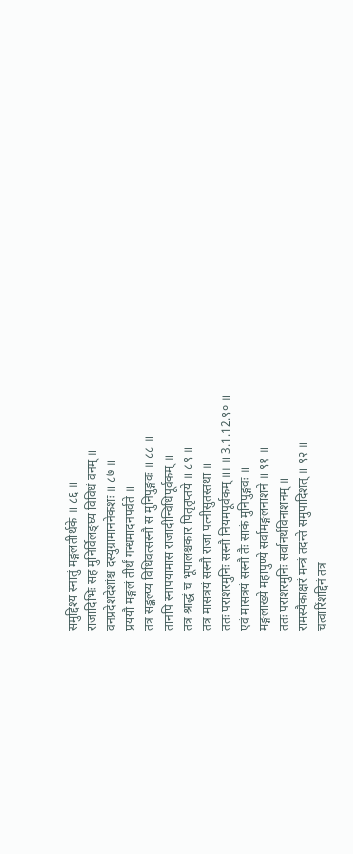समुद्दिश्य स्नातुं मङ्गलतीर्थके ॥ ८६ ॥
राजादिभिः सह मुनिर्विलङ्घ्य विविधं वनम् ॥
वनप्रदेशदेशांश्च दस्युग्रामाननेकशः ॥ ८७ ॥
प्रययौ मङ्गलं तीर्थं गन्धमादनपर्वते ॥
तत्र सङ्कल्प्य विधिवत्सस्नौ स मुनिपुङ्गवः ॥ ८८ ॥
तानपि स्नापयामास राजादीन्विधिपूर्वकम् ॥
तत्र श्राद्धं च भूपालश्चकार पितृतृप्तये ॥ ८९ ॥
तत्र मासत्रयं सस्नौ राजा पत्नीसुतस्तथा ॥
ततः पराशरमुनिः सस्नौ नियमपूर्वकम् ॥। ॥ 3.1.12.९० ॥
एवं मासत्रयं सस्नौ तैः साकं मुनिपुङ्गवः ॥
मङ्गलाख्ये महापुण्ये सर्वामङ्गलनाशने ॥ ९१ ॥
ततः पराशरमुनिः सर्वानर्थविनाशनम् ॥
रामस्यैकाक्षरं मन्त्रं तदन्ते समुपादिशत् ॥ ९२ ॥
चत्वारिंशद्दिनं तत्र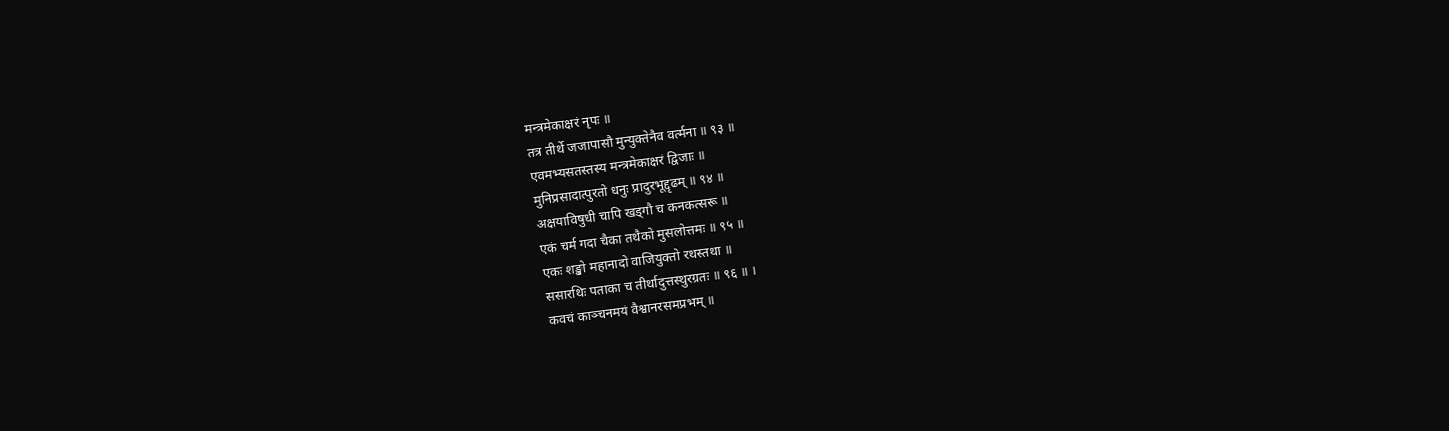मन्त्रमेकाक्षरं नृपः ॥
तत्र तीर्थे जजापासौ मुन्युक्तेनैव वर्त्मना ॥ ९३ ॥
एवमभ्यसतस्तस्य मन्त्रमेकाक्षरं द्विजाः ॥
मुनिप्रसादात्पुरतो धनुः प्रादुरभूद्दृढम् ॥ ९४ ॥
अक्षयाविषुधी चापि खड्गौ च कनकत्सरू ॥
एकं चर्म गदा चैका तथैको मुसलोत्तमः ॥ ९५ ॥
एकः शङ्खो महानादो वाजियुक्तो रथस्तथा ॥
ससारथिः पताका च तीर्थादुत्तस्थुरग्रतः ॥ ९६ ॥ ।
कवचं काञ्चनमयं वैश्वानरसमप्रभम् ॥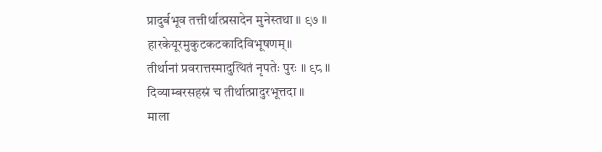प्रादुर्बभूव तत्तीर्थात्प्रसादेन मुनेस्तथा ॥ ९७ ॥
हारकेयूरमुकुटकटकादिविभूषणम्॥
तीर्थानां प्रवरात्तस्मादुत्थितं नृपतेः पुरः ॥ ९८ ॥
दिव्याम्बरसहस्रं च तीर्थात्प्रादुरभूत्तदा ॥
माला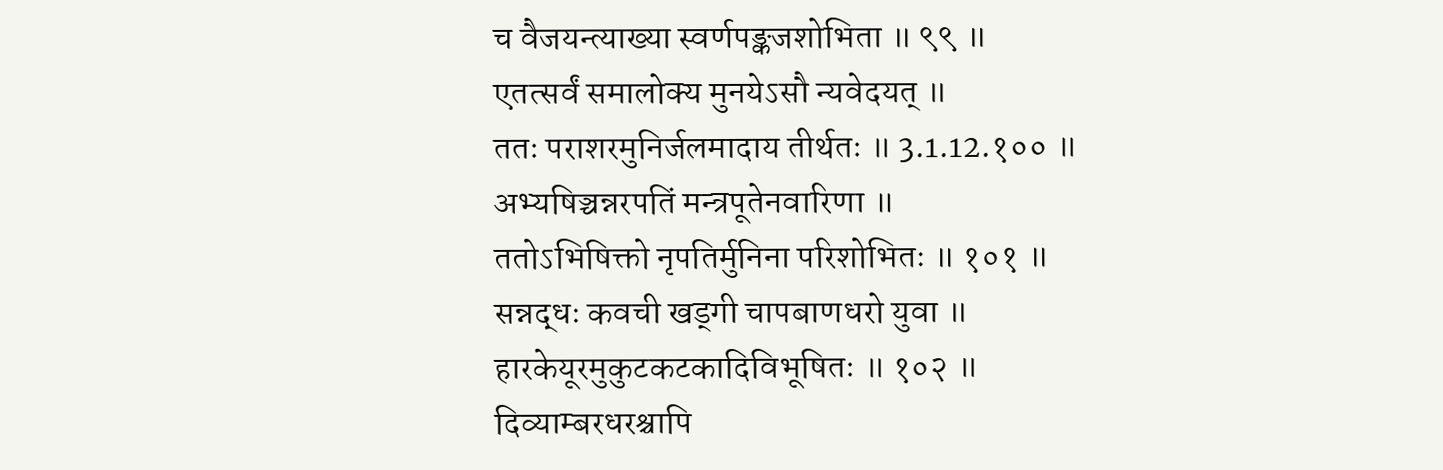च वैजयन्त्याख्या स्वर्णपङ्कजशोभिता ॥ ९९ ॥
एतत्सर्वं समालोक्य मुनयेऽसौ न्यवेदयत् ॥
ततः पराशरमुनिर्जलमादाय तीर्थतः ॥ 3.1.12.१०० ॥
अभ्यषिञ्चन्नरपतिं मन्त्रपूतेनवारिणा ॥
ततोऽभिषिक्तो नृपतिर्मुनिना परिशोभितः ॥ १०१ ॥
सन्नद्धः कवची खड्गी चापबाणधरो युवा ॥
हारकेयूरमुकुटकटकादिविभूषितः ॥ १०२ ॥
दिव्याम्बरधरश्चापि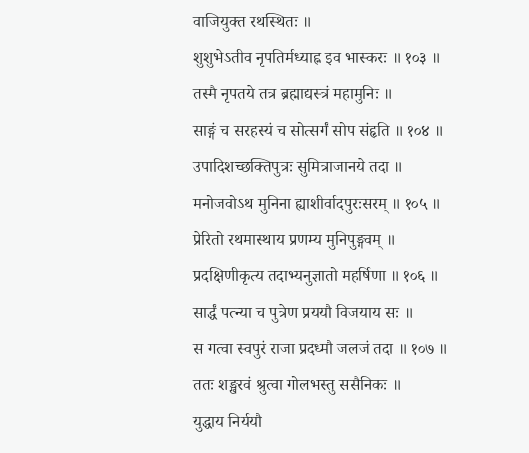वाजियुक्त रथस्थितः ॥
शुशुभेऽतीव नृपतिर्मध्याह्न इव भास्करः ॥ १०३ ॥
तस्मै नृपतये तत्र ब्रह्माद्यस्त्रं महामुनिः ॥
साङ्गं च सरहस्यं च सोत्सर्गं सोप संहृति ॥ १०४ ॥
उपादिशच्छक्तिपुत्रः सुमित्राजानये तदा ॥
मनोजवोऽथ मुनिना ह्याशीर्वादपुरःसरम् ॥ १०५ ॥
प्रेरितो रथमास्थाय प्रणम्य मुनिपुङ्गवम् ॥
प्रदक्षिणीकृत्य तदाभ्यनुज्ञातो महर्षिणा ॥ १०६ ॥
सार्द्धं पत्न्या च पुत्रेण प्रययौ विजयाय सः ॥
स गत्वा स्वपुरं राजा प्रदध्मौ जलजं तदा ॥ १०७ ॥
ततः शङ्खरवं श्रुत्वा गोलभस्तु ससैनिकः ॥
युद्धाय निर्ययौ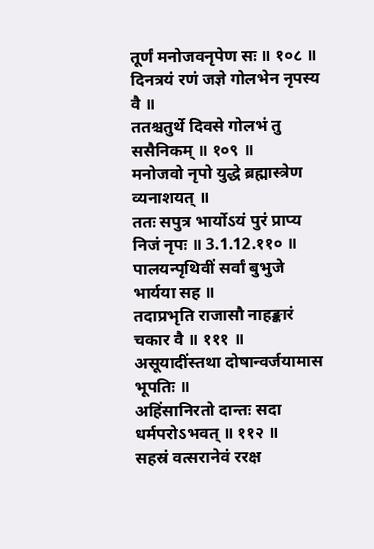तूर्णं मनोजवनृपेण सः ॥ १०८ ॥
दिनत्रयं रणं जज्ञे गोलभेन नृपस्य वै ॥
ततश्चतुर्थे दिवसे गोलभं तु ससैनिकम् ॥ १०९ ॥
मनोजवो नृपो युद्धे ब्रह्मास्त्रेण व्यनाशयत् ॥
ततः सपुत्र भार्योऽयं पुरं प्राप्य निजं नृपः ॥ 3.1.12.११० ॥
पालयन्पृथिवीं सर्वां बुभुजे भार्यया सह ॥
तदाप्रभृति राजासौ नाहङ्कारं चकार वै ॥ १११ ॥
असूयादींस्तथा दोषान्वर्जयामास भूपतिः ॥
अहिंसानिरतो दान्तः सदा धर्मपरोऽभवत् ॥ ११२ ॥
सहस्रं वत्सरानेवं ररक्ष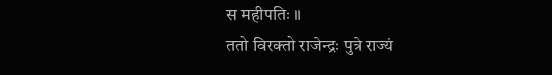स महीपतिः ॥
ततो विरक्तो राजेन्द्रः पुत्रे राज्यं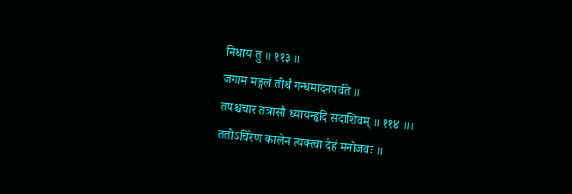निधाय तु ॥ ११३ ॥
जगाम मङ्गलं तीर्थं गन्धमादनपर्वते ॥
तपश्चचार तत्रासौ ध्यायन्हृदि सदाशिवम् ॥ ११४ ॥।
ततोऽचिरेण कालेन त्यक्त्वा देहं मनोजवः ॥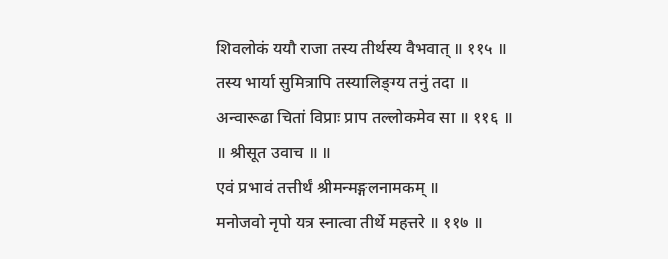शिवलोकं ययौ राजा तस्य तीर्थस्य वैभवात् ॥ ११५ ॥
तस्य भार्या सुमित्रापि तस्यालिङ्ग्य तनुं तदा ॥
अन्वारूढा चितां विप्राः प्राप तल्लोकमेव सा ॥ ११६ ॥
॥ श्रीसूत उवाच ॥ ॥
एवं प्रभावं तत्तीर्थं श्रीमन्मङ्गलनामकम् ॥
मनोजवो नृपो यत्र स्नात्वा तीर्थे महत्तरे ॥ ११७ ॥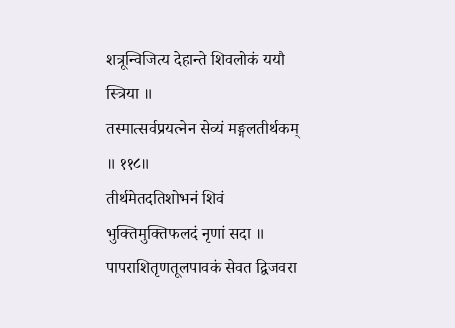शत्रून्विजित्य देहान्ते शिवलोकं ययौ स्त्रिया ॥
तस्मात्सर्वप्रयत्नेन सेव्यं मङ्गलतीर्थकम् ॥ ११८॥
तीर्थमेतदतिशोभनं शिवं भुक्तिमुक्तिफलदं नृणां सदा ॥
पापराशितृणतूलपावकं सेवत द्विजवरा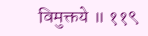विमुक्तये ॥ ११९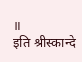॥
इति श्रीस्कान्दे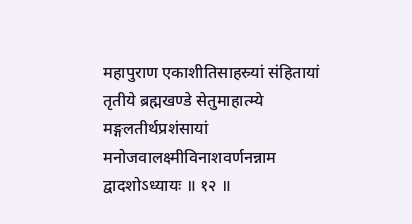महापुराण एकाशीतिसाहस्र्यां संहितायां तृतीये ब्रह्मखण्डे सेतुमाहात्म्ये मङ्गलतीर्थप्रशंसायां मनोजवालक्ष्मीविनाशवर्णनन्नाम द्वादशोऽध्यायः ॥ १२ ॥